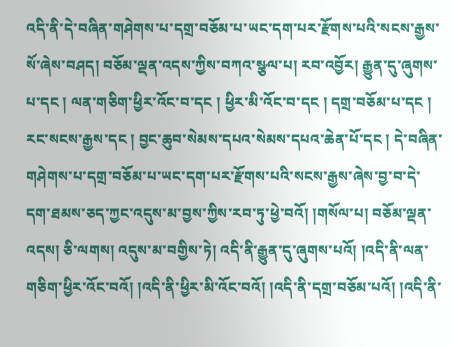འདི་ནི་དེ་བཞིན་གཤེགས་པ་དགྲ་བཅོམ་པ་ཡང་དག་པར་རྫོགས་པའི་སངས་རྒྱས་སོ་ཞེས་བཤད། བཅོམ་ལྡན་འདས་ཀྱིས་བཀའ་སྩལ་པ། རབ་འབྱོར། རྒྱུན་དུ་ཞུགས་པ་དང ། ལན་གཅིག་ཕྱིར་འོང་བ་དང ། ཕྱིར་མི་འོང་བ་དང ། དགྲ་བཅོམ་པ་དང ། རང་སངས་རྒྱས་དང ། བྱང་ཆུབ་སེམས་དཔའ་སེམས་དཔའ་ཆེན་པོ་དང ། དེ་བཞིན་གཤེགས་པ་དགྲ་བཅོམ་པ་ཡང་དག་པར་རྫོགས་པའི་སངས་རྒྱས་ཞེས་བྱ་བ་དེ་དག་ཐམས་ཅད་ཀྱང་འདུས་མ་བྱས་ཀྱིས་རབ་ཏུ་ཕྱེ་བའོ། །གསོལ་པ། བཅོམ་ལྡན་འདས། ཅི་ལགས། འདུས་མ་བགྱིས་ཏེ། འདི་ནི་རྒྱུན་དུ་ཞུགས་པའོ། །འདི་ནི་ལན་གཅིག་ཕྱིར་འོང་བའོ། །འདི་ནི་ཕྱིར་མི་འོང་བའོ། །འདི་ནི་དགྲ་བཅོམ་པའོ། །འདི་ནི་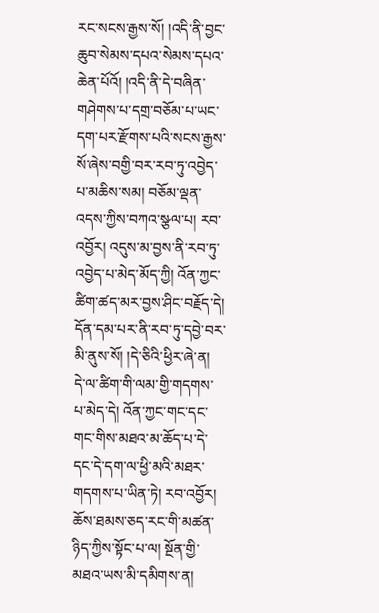རང་སངས་རྒྱས་སོ། །འདི་ནི་བྱང་ཆུབ་སེམས་དཔའ་སེམས་དཔའ་ཆེན་པོའོ། །འདི་ནི་དེ་བཞིན་གཤེགས་པ་དགྲ་བཅོམ་པ་ཡང་དག་པར་རྫོགས་པའི་སངས་རྒྱས་སོ་ཞེས་བགྱི་བར་རབ་ཏུ་འབྱེད་པ་མཆིས་སམ། བཅོམ་ལྡན་འདས་ཀྱིས་བཀའ་སྩལ་པ། རབ་འབྱོར། འདུས་མ་བྱས་ནི་རབ་ཏུ་འབྱེད་པ་མེད་མོད་ཀྱི། འོན་ཀྱང་ཚིག་ཚད་མར་བྱས་ཤིང་བརྗོད་དེ། དོན་དམ་པར་ནི་རབ་ཏུ་དབྱེ་བར་མི་ནུས་སོ། །དེ་ཅིའི་ཕྱིར་ཞེ་ན། དེ་ལ་ཚིག་གི་ལམ་གྱི་གདགས་པ་མེད་དེ། འོན་ཀྱང་གང་དང་གང་གིས་མཐའ་མ་ཆོད་པ་དེ་དང་དེ་དག་ལ་ཕྱི་མའི་མཐར་གདགས་པ་ཡིན་ཏེ། རབ་འབྱོར། ཆོས་ཐམས་ཅད་རང་གི་མཚན་ཉིད་ཀྱིས་སྟོང་པ་ལ། སྔོན་གྱི་མཐའ་ཡས་མི་དམིགས་ན།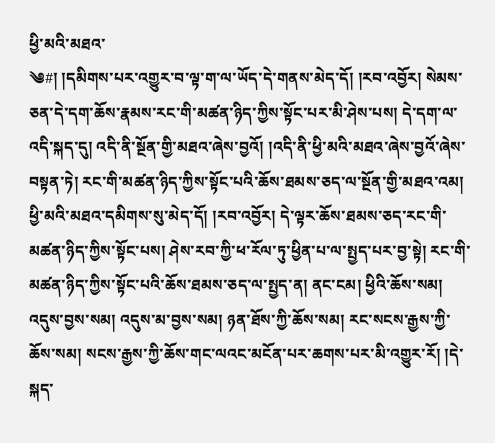ཕྱི་མའི་མཐའ་
༄#། །དམིགས་པར་འགྱུར་བ་ལྟ་ག་ལ་ཡོད་དེ་གནས་མེད་དོ། །རབ་འབྱོར། སེམས་ཅན་དེ་དག་ཆོས་རྣམས་རང་གི་མཚན་ཉིད་ཀྱིས་སྟོང་པར་མི་ཤེས་པས། དེ་དག་ལ་འདི་སྐད་དུ། འདི་ནི་སྔོན་གྱི་མཐའ་ཞེས་བྱའོ། །འདི་ནི་ཕྱི་མའི་མཐའ་ཞེས་བྱའོ་ཞེས་བསྟན་ཏེ། རང་གི་མཚན་ཉིད་ཀྱིས་སྟོང་པའི་ཆོས་ཐམས་ཅད་ལ་སྔོན་གྱི་མཐའ་འམ། ཕྱི་མའི་མཐའ་དམིགས་སུ་མེད་དོ། །རབ་འབྱོར། དེ་ལྟར་ཆོས་ཐམས་ཅད་རང་གི་མཚན་ཉིད་ཀྱིས་སྟོང་པས། ཤེས་རབ་ཀྱི་ཕ་རོལ་ཏུ་ཕྱིན་པ་ལ་སྤྱད་པར་བྱ་སྟེ། རང་གི་མཚན་ཉིད་ཀྱིས་སྟོང་པའི་ཆོས་ཐམས་ཅད་ལ་སྤྱད་ན། ནང་ངམ། ཕྱིའི་ཆོས་སམ། འདུས་བྱས་སམ། འདུས་མ་བྱས་སམ། ཉན་ཐོས་ཀྱི་ཆོས་སམ། རང་སངས་རྒྱས་ཀྱི་ཆོས་སམ། སངས་རྒྱས་ཀྱི་ཆོས་གང་ལའང་མངོན་པར་ཆགས་པར་མི་འགྱུར་རོ། །དེ་སྐད་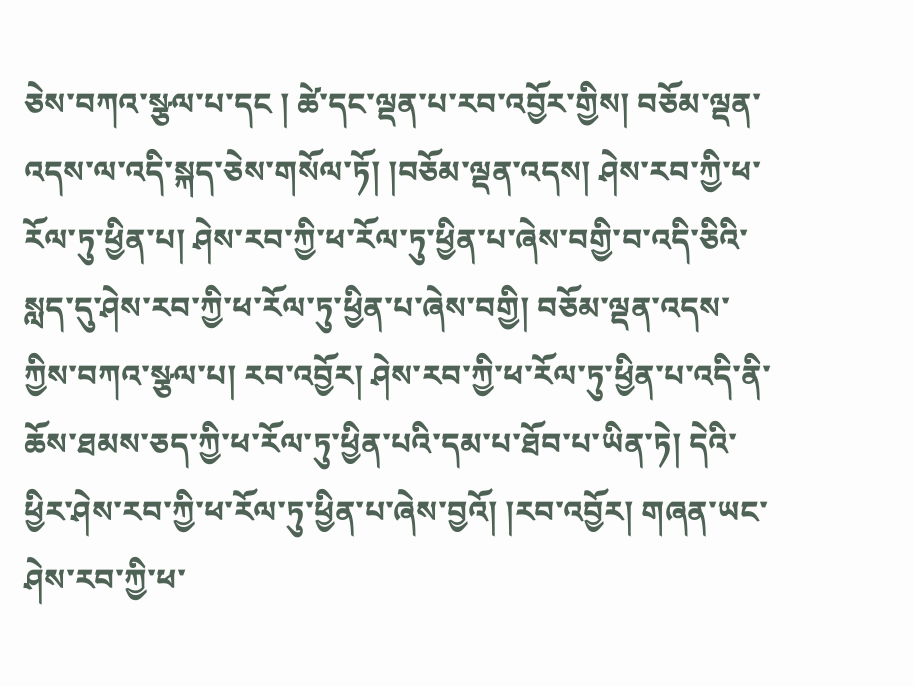ཅེས་བཀའ་སྩལ་པ་དང ། ཚེ་དང་ལྡན་པ་རབ་འབྱོར་གྱིས། བཅོམ་ལྡན་འདས་ལ་འདི་སྐད་ཅེས་གསོལ་ཏོ། །བཅོམ་ལྡན་འདས། ཤེས་རབ་ཀྱི་ཕ་རོལ་ཏུ་ཕྱིན་པ། ཤེས་རབ་ཀྱི་ཕ་རོལ་ཏུ་ཕྱིན་པ་ཞེས་བགྱི་བ་འདི་ཅིའི་སླད་དུ་ཤེས་རབ་ཀྱི་ཕ་རོལ་ཏུ་ཕྱིན་པ་ཞེས་བགྱི། བཅོམ་ལྡན་འདས་ཀྱིས་བཀའ་སྩལ་པ། རབ་འབྱོར། ཤེས་རབ་ཀྱི་ཕ་རོལ་ཏུ་ཕྱིན་པ་འདི་ནི་ཆོས་ཐམས་ཅད་ཀྱི་ཕ་རོལ་ཏུ་ཕྱིན་པའི་དམ་པ་ཐོབ་པ་ཡིན་ཏེ། དེའི་ཕྱིར་ཤེས་རབ་ཀྱི་ཕ་རོལ་ཏུ་ཕྱིན་པ་ཞེས་བྱའོ། །རབ་འབྱོར། གཞན་ཡང་
ཤེས་རབ་ཀྱི་ཕ་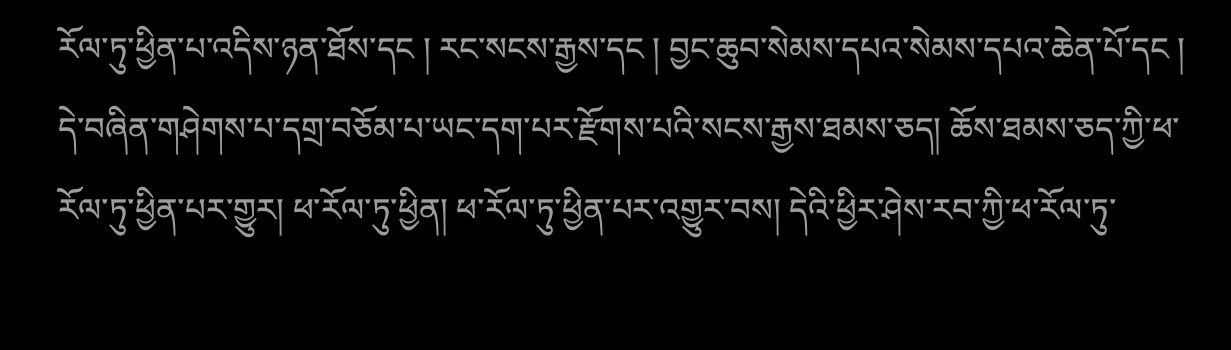རོལ་ཏུ་ཕྱིན་པ་འདིས་ཉན་ཐོས་དང ། རང་སངས་རྒྱས་དང ། བྱང་ཆུབ་སེམས་དཔའ་སེམས་དཔའ་ཆེན་པོ་དང ། དེ་བཞིན་གཤེགས་པ་དགྲ་བཅོམ་པ་ཡང་དག་པར་རྫོགས་པའི་སངས་རྒྱས་ཐམས་ཅད། ཆོས་ཐམས་ཅད་ཀྱི་ཕ་རོལ་ཏུ་ཕྱིན་པར་གྱུར། ཕ་རོལ་ཏུ་ཕྱིན། ཕ་རོལ་ཏུ་ཕྱིན་པར་འགྱུར་བས། དེའི་ཕྱིར་ཤེས་རབ་ཀྱི་ཕ་རོལ་ཏུ་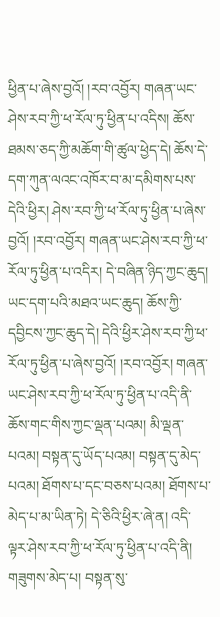ཕྱིན་པ་ཞེས་བྱའོ། །རབ་འབྱོར། གཞན་ཡང་ཤེས་རབ་ཀྱི་ཕ་རོལ་ཏུ་ཕྱིན་པ་འདིས། ཆོས་ཐམས་ཅད་ཀྱི་མཆོག་གི་ཚུལ་ཕྱེད་དེ། ཆོས་དེ་དག་ཀུན་ལའང་འཁོར་བ་མ་དམིགས་པས་དེའི་ཕྱིར། ཤེས་རབ་ཀྱི་ཕ་རོལ་ཏུ་ཕྱིན་པ་ཞེས་བྱའོ། །རབ་འབྱོར། གཞན་ཡང་ཤེས་རབ་ཀྱི་ཕ་རོལ་ཏུ་ཕྱིན་པ་འདིར། དེ་བཞིན་ཉིད་ཀྱང་ཆུད། ཡང་དག་པའི་མཐའ་ཡང་ཆུད། ཆོས་ཀྱི་དབྱིངས་ཀྱང་ཆུད་དེ། དེའི་ཕྱིར་ཤེས་རབ་ཀྱི་ཕ་རོལ་ཏུ་ཕྱིན་པ་ཞེས་བྱའོ། །རབ་འབྱོར། གཞན་ཡང་ཤེས་རབ་ཀྱི་ཕ་རོལ་ཏུ་ཕྱིན་པ་འདི་ནི་ཆོས་གང་གིས་ཀྱང་ལྡན་པའམ། མི་ལྡན་པའམ། བསྟན་དུ་ཡོད་པའམ། བསྟན་དུ་མེད་པའམ། ཐོགས་པ་དང་བཅས་པའམ། ཐོགས་པ་མེད་པ་མ་ཡིན་ཏེ། དེ་ཅིའི་ཕྱིར་ཞེ་ན། འདི་ལྟར་ཤེས་རབ་ཀྱི་ཕ་རོལ་ཏུ་ཕྱིན་པ་འདི་ནི། གཟུགས་མེད་པ། བསྟན་སུ་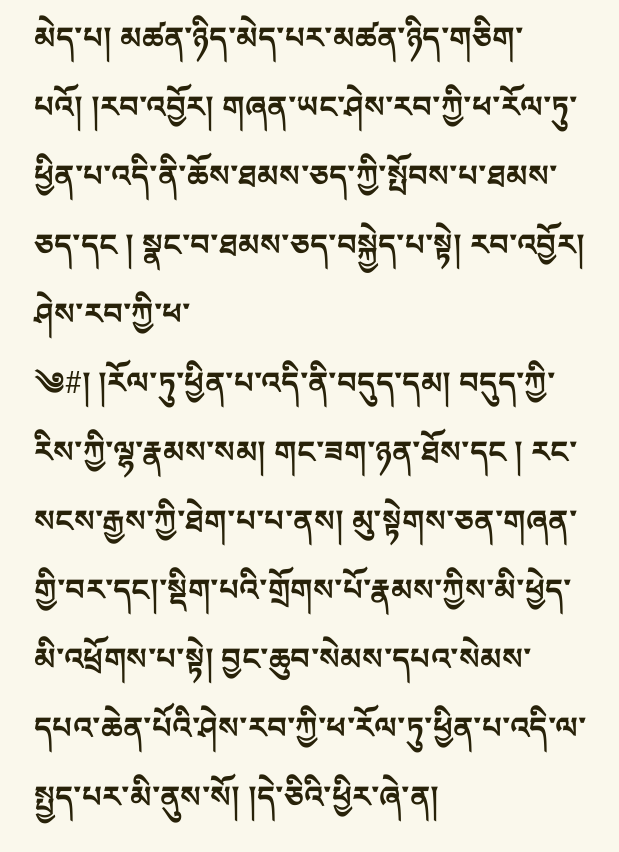མེད་པ། མཚན་ཉིད་མེད་པར་མཚན་ཉིད་གཅིག་པའོ། །རབ་འབྱོར། གཞན་ཡང་ཤེས་རབ་ཀྱི་ཕ་རོལ་ཏུ་ཕྱིན་པ་འདི་ནི་ཆོས་ཐམས་ཅད་ཀྱི་སྤོབས་པ་ཐམས་ཅད་དང ། སྣང་བ་ཐམས་ཅད་བསྐྱེད་པ་སྟེ། རབ་འབྱོར། ཤེས་རབ་ཀྱི་ཕ་
༄#། །རོལ་ཏུ་ཕྱིན་པ་འདི་ནི་བདུད་དམ། བདུད་ཀྱི་རིས་ཀྱི་ལྷ་རྣམས་སམ། གང་ཟག་ཉན་ཐོས་དང ། རང་སངས་རྒྱས་ཀྱི་ཐེག་པ་པ་ནས། མུ་སྟེགས་ཅན་གཞན་གྱི་བར་དང།་སྡིག་པའི་གྲོགས་པོ་རྣམས་ཀྱིས་མི་ཕྱེད་མི་འཕྲོགས་པ་སྟེ། བྱང་ཆུབ་སེམས་དཔའ་སེམས་དཔའ་ཆེན་པོའི་ཤེས་རབ་ཀྱི་ཕ་རོལ་ཏུ་ཕྱིན་པ་འདི་ལ་སྤྱད་པར་མི་ནུས་སོ། །དེ་ཅིའི་ཕྱིར་ཞེ་ན།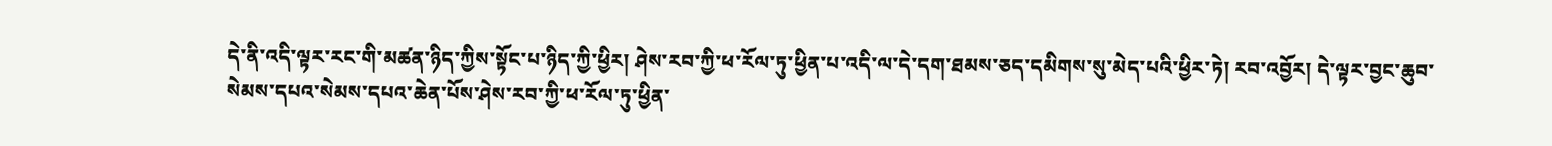དེ་ནི་འདི་ལྟར་རང་གི་མཚན་ཉིད་ཀྱིས་སྟོང་པ་ཉིད་ཀྱི་ཕྱིར། ཤེས་རབ་ཀྱི་ཕ་རོལ་ཏུ་ཕྱིན་པ་འདི་ལ་དེ་དག་ཐམས་ཅད་དམིགས་སུ་མེད་པའི་ཕྱིར་ཏེ། རབ་འབྱོར། དེ་ལྟར་བྱང་ཆུབ་སེམས་དཔའ་སེམས་དཔའ་ཆེན་པོས་ཤེས་རབ་ཀྱི་ཕ་རོལ་ཏུ་ཕྱིན་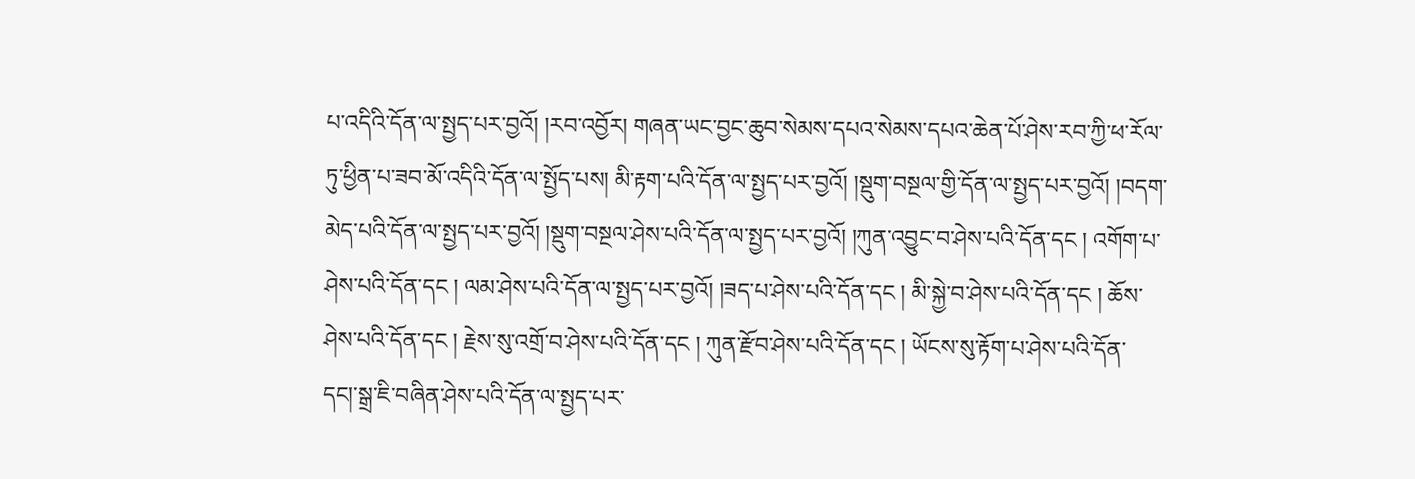པ་འདིའི་དོན་ལ་སྤྱད་པར་བྱའོ། །རབ་འབྱོར། གཞན་ཡང་བྱང་ཆུབ་སེམས་དཔའ་སེམས་དཔའ་ཆེན་པོ་ཤེས་རབ་ཀྱི་ཕ་རོལ་ཏུ་ཕྱིན་པ་ཟབ་མོ་འདིའི་དོན་ལ་སྤྱོད་པས། མི་རྟག་པའི་དོན་ལ་སྤྱད་པར་བྱའོ། །སྡུག་བསྔལ་གྱི་དོན་ལ་སྤྱད་པར་བྱའོ། །བདག་མེད་པའི་དོན་ལ་སྤྱད་པར་བྱའོ། །སྡུག་བསྔལ་ཤེས་པའི་དོན་ལ་སྤྱད་པར་བྱའོ། །ཀུན་འབྱུང་བ་ཤེས་པའི་དོན་དང ། འགོག་པ་ཤེས་པའི་དོན་དང ། ལམ་ཤེས་པའི་དོན་ལ་སྤྱད་པར་བྱའོ། །ཟད་པ་ཤེས་པའི་དོན་དང ། མི་སྐྱེ་བ་ཤེས་པའི་དོན་དང ། ཆོས་ཤེས་པའི་དོན་དང ། རྗེས་སུ་འགྲོ་བ་ཤེས་པའི་དོན་དང ། ཀུན་རྫོབ་ཤེས་པའི་དོན་དང ། ཡོངས་སུ་རྟོག་པ་ཤེས་པའི་དོན་
དང།་སྒྲ་ཇི་བཞིན་ཤེས་པའི་དོན་ལ་སྤྱད་པར་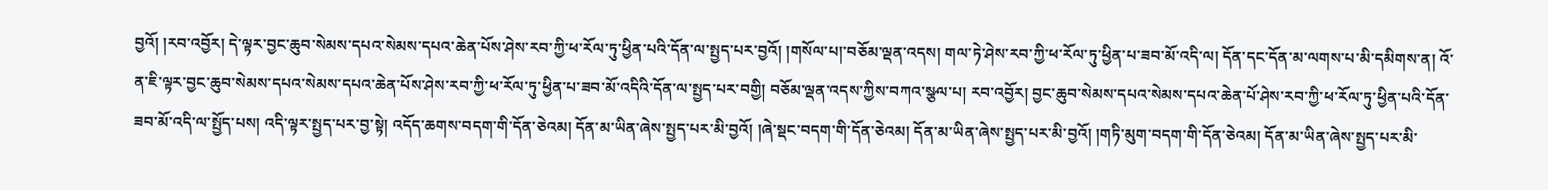བྱའོ། །རབ་འབྱོར། དེ་ལྟར་བྱང་ཆུབ་སེམས་དཔའ་སེམས་དཔའ་ཆེན་པོས་ཤེས་རབ་ཀྱི་ཕ་རོལ་ཏུ་ཕྱིན་པའི་དོན་ལ་སྤྱད་པར་བྱའོ། །གསོལ་པ།་བཅོམ་ལྡན་འདས། གལ་ཏེ་ཤེས་རབ་ཀྱི་ཕ་རོལ་ཏུ་ཕྱིན་པ་ཟབ་མོ་འདི་ལ། དོན་དང་དོན་མ་ལགས་པ་མི་དམིགས་ན། འོ་ན་ཇི་ལྟར་བྱང་ཆུབ་སེམས་དཔའ་སེམས་དཔའ་ཆེན་པོས་ཤེས་རབ་ཀྱི་ཕ་རོལ་ཏུ་ཕྱིན་པ་ཟབ་མོ་འདིའི་དོན་ལ་སྤྱད་པར་བགྱི། བཅོམ་ལྡན་འདས་ཀྱིས་བཀའ་སྩལ་པ། རབ་འབྱོར། བྱང་ཆུབ་སེམས་དཔའ་སེམས་དཔའ་ཆེན་པོ་ཤེས་རབ་ཀྱི་ཕ་རོལ་ཏུ་ཕྱིན་པའི་དོན་ཟབ་མོ་འདི་ལ་སྤྱོད་པས། འདི་ལྟར་སྤྱད་པར་བྱ་སྟེ། འདོད་ཆགས་བདག་གི་དོན་ཅེའམ། དོན་མ་ཡིན་ཞེས་སྤྱད་པར་མི་བྱའོ། །ཞེ་སྡང་བདག་གི་དོན་ཅེའམ། དོན་མ་ཡིན་ཞེས་སྤྱད་པར་མི་བྱའོ། །གཏི་མུག་བདག་གི་དོན་ཅེའམ། དོན་མ་ཡིན་ཞེས་སྤྱད་པར་མི་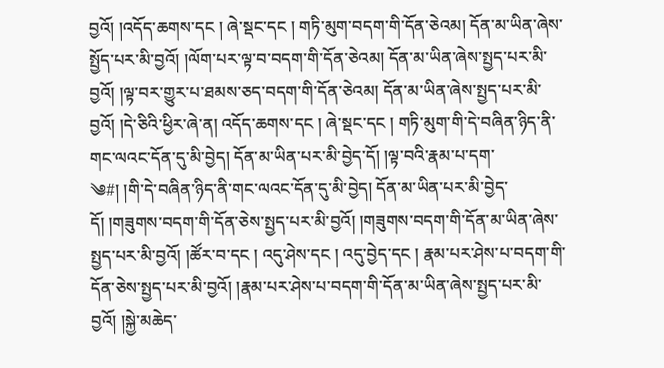བྱའོ། །འདོད་ཆགས་དང ། ཞེ་སྡང་དང ། གཏི་མུག་བདག་གི་དོན་ཅེའམ། དོན་མ་ཡིན་ཞེས་སྤྱོད་པར་མི་བྱའོ། །ལོག་པར་ལྟ་བ་བདག་གི་དོན་ཅེའམ། དོན་མ་ཡིན་ཞེས་སྤྱད་པར་མི་བྱའོ། །ལྟ་བར་གྱུར་པ་ཐམས་ཅད་བདག་གི་དོན་ཅེའམ། དོན་མ་ཡིན་ཞེས་སྤྱད་པར་མི་བྱའོ། །དེ་ཅིའི་ཕྱིར་ཞེ་ན། འདོད་ཆགས་དང ། ཞེ་སྡང་དང ། གཏི་མུག་གི་དེ་བཞིན་ཉིད་ནི་གང་ལའང་དོན་དུ་མི་བྱེད། དོན་མ་ཡིན་པར་མི་བྱེད་དོ། །ལྟ་བའི་རྣམ་པ་དག་
༄#། །གི་དེ་བཞིན་ཉིད་ནི་གང་ལའང་དོན་དུ་མི་བྱེད། དོན་མ་ཡིན་པར་མི་བྱེད་དོ། །གཟུགས་བདག་གི་དོན་ཅེས་སྤྱད་པར་མི་བྱའོ། །གཟུགས་བདག་གི་དོན་མ་ཡིན་ཞེས་སྤྱད་པར་མི་བྱའོ། །ཚོར་བ་དང ། འདུ་ཤེས་དང ། འདུ་བྱེད་དང ། རྣམ་པར་ཤེས་པ་བདག་གི་དོན་ཅེས་སྤྱད་པར་མི་བྱའོ། །རྣམ་པར་ཤེས་པ་བདག་གི་དོན་མ་ཡིན་ཞེས་སྤྱད་པར་མི་བྱའོ། །སྐྱེ་མཆེད་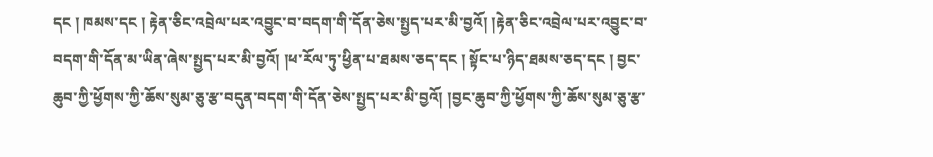དང ། ཁམས་དང ། རྟེན་ཅིང་འབྲེལ་པར་འབྱུང་བ་བདག་གི་དོན་ཅེས་སྤྱད་པར་མི་བྱའོ། །རྟེན་ཅིང་འབྲེལ་པར་འབྱུང་བ་བདག་གི་དོན་མ་ཡིན་ཞེས་སྤྱད་པར་མི་བྱའོ། །ཕ་རོལ་ཏུ་ཕྱིན་པ་ཐམས་ཅད་དང ། སྟོང་པ་ཉིད་ཐམས་ཅད་དང ། བྱང་ཆུབ་ཀྱི་ཕྱོགས་ཀྱི་ཆོས་སུམ་ཅུ་རྩ་བདུན་བདག་གི་དོན་ཅེས་སྤྱད་པར་མི་བྱའོ། །བྱང་ཆུབ་ཀྱི་ཕྱོགས་ཀྱི་ཆོས་སུམ་ཅུ་རྩ་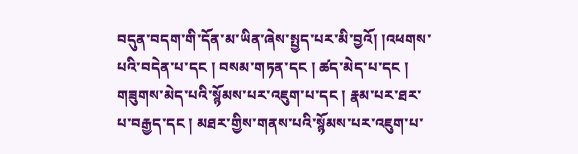བདུན་བདག་གི་དོན་མ་ཡིན་ཞེས་སྤྱད་པར་མི་བྱའོ། །འཕགས་པའི་བདེན་པ་དང ། བསམ་གཏན་དང ། ཚད་མེད་པ་དང ། གཟུགས་མེད་པའི་སྙོམས་པར་འཇུག་པ་དང ། རྣམ་པར་ཐར་པ་བརྒྱད་དང ། མཐར་གྱིས་གནས་པའི་སྙོམས་པར་འཇུག་པ་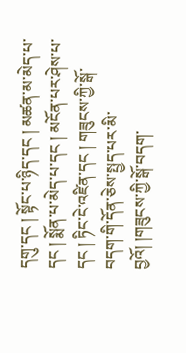དགུ་དང ། སྟོང་པ་ཉིད་དང ། མཚན་མ་མེད་པ་དང ། སྨོན་པ་མེད་པ་དང ། མངོན་པར་ཤེས་པ་དང ། ཏིང་ངེ་འཛིན་དང ། གཟུངས་ཀྱི་སྒོ་བདག་གི་དོན་ཅེས་སྤྱད་པར་མི་བྱའོ། །གཟུངས་ཀྱི་སྒོ་བདག་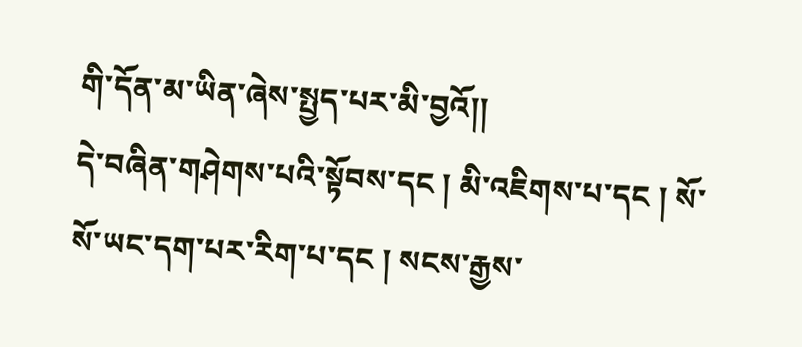གི་དོན་མ་ཡིན་ཞེས་སྤྱད་པར་མི་བྱའོ།།
དེ་བཞིན་གཤེགས་པའི་སྟོབས་དང ། མི་འཇིགས་པ་དང ། སོ་སོ་ཡང་དག་པར་རིག་པ་དང ། སངས་རྒྱས་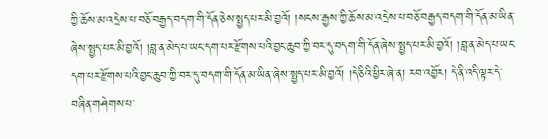ཀྱི་ཆོས་མ་འདྲེས་པ་བཅོ་བརྒྱད་བདག་གི་དོན་ཅེས་སྤྱད་པར་མི་བྱའོ། །སངས་རྒྱས་ཀྱི་ཆོས་མ་འདྲེས་པ་བཅོ་བརྒྱད་བདག་གི་དོན་མ་ཡིན་ཞེས་སྤྱད་པར་མི་བྱའོ། །བླ་ན་མེད་པ་ཡང་དག་པར་རྫོགས་པའི་བྱང་ཆུབ་ཀྱི་བར་དུ་བདག་གི་དོན་ཞེས་སྤྱད་པར་མི་བྱའོ། །བླ་ན་མེད་པ་ཡང་དག་པར་རྫོགས་པའི་བྱང་ཆུབ་ཀྱི་བར་དུ་བདག་གི་དོན་མ་ཡིན་ཞེས་སྤྱད་པར་མི་བྱའོ། །དེ་ཅིའི་ཕྱིར་ཞེ་ན། རབ་འབྱོར། དེ་ནི་འདི་ལྟར་དེ་བཞིན་གཤེགས་པ་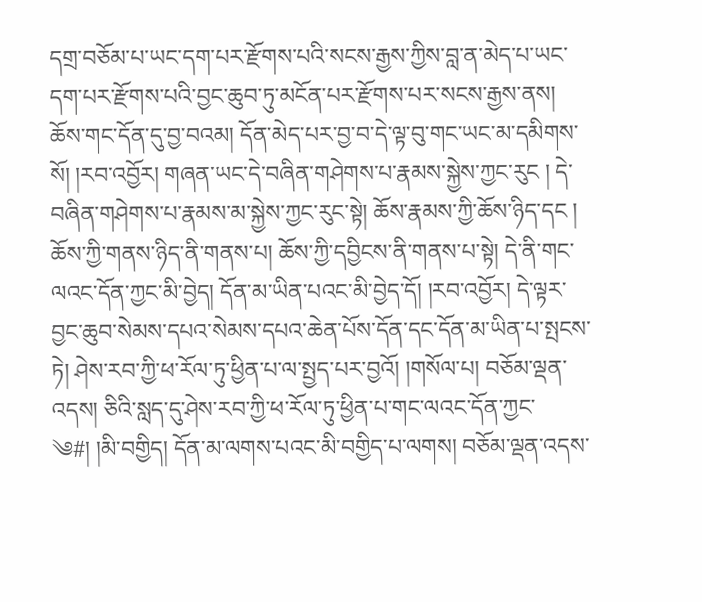དགྲ་བཅོམ་པ་ཡང་དག་པར་རྫོགས་པའི་སངས་རྒྱས་ཀྱིས་བླ་ན་མེད་པ་ཡང་དག་པར་རྫོགས་པའི་བྱང་ཆུབ་ཏུ་མངོན་པར་རྫོགས་པར་སངས་རྒྱས་ནས། ཆོས་གང་དོན་དུ་བྱ་བའམ། དོན་མེད་པར་བྱ་བ་དེ་ལྟ་བུ་གང་ཡང་མ་དམིགས་སོ། །རབ་འབྱོར། གཞན་ཡང་དེ་བཞིན་གཤེགས་པ་རྣམས་སྐྱེས་ཀྱང་རུང ། དེ་བཞིན་གཤེགས་པ་རྣམས་མ་སྐྱེས་ཀྱང་རུང་སྟེ། ཆོས་རྣམས་ཀྱི་ཆོས་ཉིད་དང ། ཆོས་ཀྱི་གནས་ཉིད་ནི་གནས་པ། ཆོས་ཀྱི་དབྱིངས་ནི་གནས་པ་སྟེ། དེ་ནི་གང་ལའང་དོན་ཀྱང་མི་བྱེད། དོན་མ་ཡིན་པའང་མི་བྱེད་དོ། །རབ་འབྱོར། དེ་ལྟར་བྱང་ཆུབ་སེམས་དཔའ་སེམས་དཔའ་ཆེན་པོས་དོན་དང་དོན་མ་ཡིན་པ་སྤངས་ཏེ། ཤེས་རབ་ཀྱི་ཕ་རོལ་ཏུ་ཕྱིན་པ་ལ་སྤྱད་པར་བྱའོ། །གསོལ་པ། བཅོམ་ལྡན་འདས། ཅིའི་སླད་དུ་ཤེས་རབ་ཀྱི་ཕ་རོལ་ཏུ་ཕྱིན་པ་གང་ལའང་དོན་ཀྱང་
༄#། །མི་བགྱིད། དོན་མ་ལགས་པའང་མི་བགྱིད་པ་ལགས། བཅོམ་ལྡན་འདས་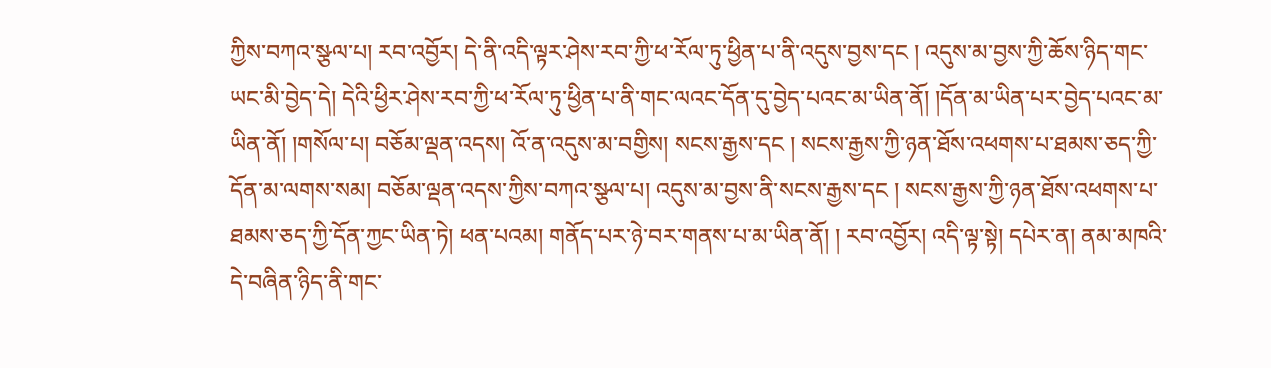ཀྱིས་བཀའ་སྩལ་པ། རབ་འབྱོར། དེ་ནི་འདི་ལྟར་ཤེས་རབ་ཀྱི་ཕ་རོལ་ཏུ་ཕྱིན་པ་ནི་འདུས་བྱས་དང ། འདུས་མ་བྱས་ཀྱི་ཆོས་ཉིད་གང་ཡང་མི་བྱེད་དེ། དེའི་ཕྱིར་ཤེས་རབ་ཀྱི་ཕ་རོལ་ཏུ་ཕྱིན་པ་ནི་གང་ལའང་དོན་དུ་བྱེད་པའང་མ་ཡིན་ནོ། །དོན་མ་ཡིན་པར་བྱེད་པའང་མ་ཡིན་ནོ། །གསོལ་པ། བཅོམ་ལྡན་འདས། འོ་ན་འདུས་མ་བགྱིས། སངས་རྒྱས་དང ། སངས་རྒྱས་ཀྱི་ཉན་ཐོས་འཕགས་པ་ཐམས་ཅད་ཀྱི་དོན་མ་ལགས་སམ། བཅོམ་ལྡན་འདས་ཀྱིས་བཀའ་སྩལ་པ། འདུས་མ་བྱས་ནི་སངས་རྒྱས་དང ། སངས་རྒྱས་ཀྱི་ཉན་ཐོས་འཕགས་པ་ཐམས་ཅད་ཀྱི་དོན་ཀྱང་ཡིན་ཏེ། ཕན་པའམ། གནོད་པར་ཉེ་བར་གནས་པ་མ་ཡིན་ནོ། ། རབ་འབྱོར། འདི་ལྟ་སྟེ། དཔེར་ན། ནམ་མཁའི་དེ་བཞིན་ཉིད་ནི་གང་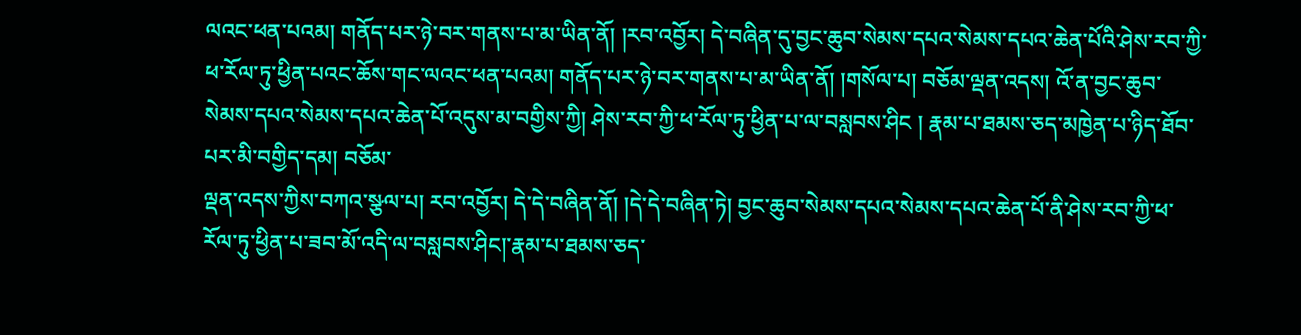ལའང་ཕན་པའམ། གནོད་པར་ཉེ་བར་གནས་པ་མ་ཡིན་ནོ། །རབ་འབྱོར། དེ་བཞིན་དུ་བྱང་ཆུབ་སེམས་དཔའ་སེམས་དཔའ་ཆེན་པོའི་ཤེས་རབ་ཀྱི་ཕ་རོལ་ཏུ་ཕྱིན་པའང་ཆོས་གང་ལའང་ཕན་པའམ། གནོད་པར་ཉེ་བར་གནས་པ་མ་ཡིན་ནོ། །གསོལ་པ། བཅོམ་ལྡན་འདས། འོ་ན་བྱང་ཆུབ་སེམས་དཔའ་སེམས་དཔའ་ཆེན་པོ་འདུས་མ་བགྱིས་ཀྱི། ཤེས་རབ་ཀྱི་ཕ་རོལ་ཏུ་ཕྱིན་པ་ལ་བསླབས་ཤིང ། རྣམ་པ་ཐམས་ཅད་མཁྱེན་པ་ཉིད་ཐོབ་པར་མི་བགྱིད་དམ། བཅོམ་
ལྡན་འདས་ཀྱིས་བཀའ་སྩལ་པ། རབ་འབྱོར། དེ་དེ་བཞིན་ནོ། །དེ་དེ་བཞིན་ཏེ། བྱང་ཆུབ་སེམས་དཔའ་སེམས་དཔའ་ཆེན་པོ་ནི་ཤེས་རབ་ཀྱི་ཕ་རོལ་ཏུ་ཕྱིན་པ་ཟབ་མོ་འདི་ལ་བསླབས་ཤིང།་རྣམ་པ་ཐམས་ཅད་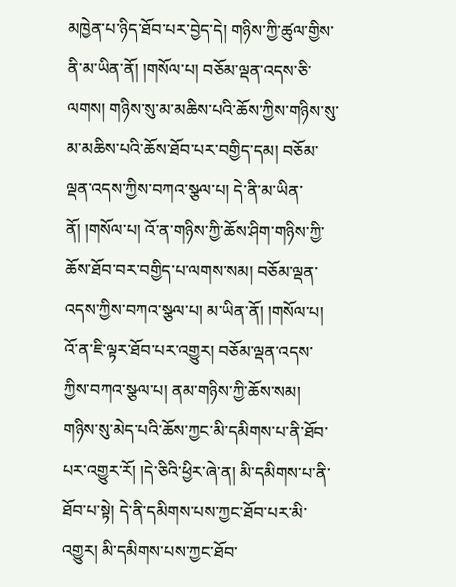མཁྱེན་པ་ཉིད་ཐོབ་པར་བྱེད་དེ། གཉིས་ཀྱི་ཚུལ་གྱིས་ནི་མ་ཡིན་ནོ། །གསོལ་པ། བཅོམ་ལྡན་འདས་ཅི་ལགས། གཉིས་སུ་མ་མཆིས་པའི་ཆོས་ཀྱིས་གཉིས་སུ་མ་མཆིས་པའི་ཆོས་ཐོབ་པར་བགྱིད་དམ། བཅོམ་ལྡན་འདས་ཀྱིས་བཀའ་སྩལ་པ། དེ་ནི་མ་ཡིན་ནོ། །གསོལ་པ། འོ་ན་གཉིས་ཀྱི་ཆོས་ཤིག་གཉིས་ཀྱི་ཆོས་ཐོབ་བར་བགྱིད་པ་ལགས་སམ། བཅོམ་ལྡན་འདས་ཀྱིས་བཀའ་སྩལ་པ། མ་ཡིན་ནོ། །གསོལ་པ། འོ་ན་ཇི་ལྟར་ཐོབ་པར་འགྱུར། བཅོམ་ལྡན་འདས་ཀྱིས་བཀའ་སྩལ་པ། ནམ་གཉིས་ཀྱི་ཆོས་སམ། གཉིས་སུ་མེད་པའི་ཆོས་ཀྱང་མི་དམིགས་པ་ནི་ཐོབ་པར་འགྱུར་རོ། །དེ་ཅིའི་ཕྱིར་ཞེ་ན། མི་དམིགས་པ་ནི་ཐོབ་པ་སྟེ། དེ་ནི་དམིགས་པས་ཀྱང་ཐོབ་པར་མི་འགྱུར། མི་དམིགས་པས་ཀྱང་ཐོབ་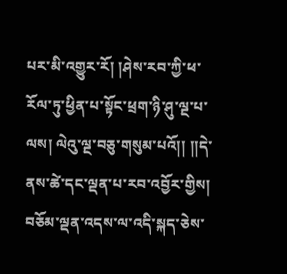པར་མི་འགྱུར་རོ། །ཤེས་རབ་ཀྱི་ཕ་རོལ་ཏུ་ཕྱིན་པ་སྟོང་ཕྲག་ཉི་ཤུ་ལྔ་པ་ལས། ལེའུ་ལྔ་བཅུ་གསུམ་པའོ།། །།དེ་ནས་ཚེ་དང་ལྡན་པ་རབ་འབྱོར་གྱིས། བཅོམ་ལྡན་འདས་ལ་འདི་སྐད་ཅེས་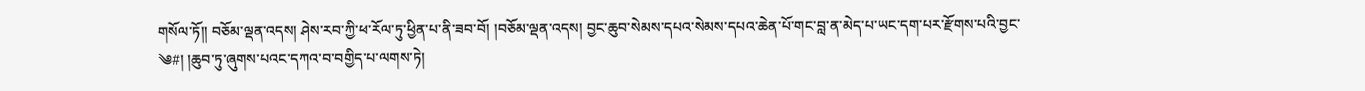གསོལ་ཏོ།། བཅོམ་ལྡན་འདས། ཤེས་རབ་ཀྱི་ཕ་རོལ་ཏུ་ཕྱིན་པ་ནི་ཟབ་བོ། །བཅོམ་ལྡན་འདས། བྱང་ཆུབ་སེམས་དཔའ་སེམས་དཔའ་ཆེན་པོ་གང་བླ་ན་མེད་པ་ཡང་དག་པར་རྫོགས་པའི་བྱང་
༄#། །ཆུབ་ཏུ་ཞུགས་པའང་དཀའ་བ་བགྱིད་པ་ལགས་ཏེ།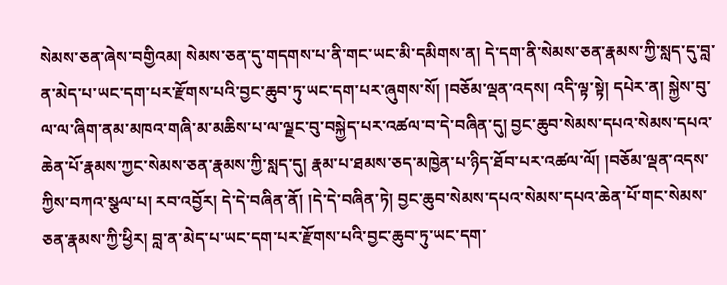སེམས་ཅན་ཞེས་བགྱིའམ། སེམས་ཅན་དུ་གདགས་པ་ནི་གང་ཡང་མི་དམིགས་ན། དེ་དག་ནི་སེམས་ཅན་རྣམས་ཀྱི་སླད་དུ་བླ་ན་མེད་པ་ཡང་དག་པར་རྫོགས་པའི་བྱང་ཆུབ་ཏུ་ཡང་དག་པར་ཞུགས་སོ། །བཅོམ་ལྡན་འདས། འདི་ལྟ་སྟེ། དཔེར་ན། སྐྱེས་བུ་ལ་ལ་ཞིག་ནམ་མཁའ་གཞི་མ་མཆིས་པ་ལ་ལྗང་བུ་བསྐྱེད་པར་འཚལ་བ་དེ་བཞིན་དུ། བྱང་ཆུབ་སེམས་དཔའ་སེམས་དཔའ་ཆེན་པོ་རྣམས་ཀྱང་སེམས་ཅན་རྣམས་ཀྱི་སླད་དུ། རྣམ་པ་ཐམས་ཅད་མཁྱེན་པ་ཉིད་ཐོབ་པར་འཚལ་ལོ། །བཅོམ་ལྡན་འདས་ཀྱིས་བཀའ་སྩལ་པ། རབ་འབྱོར། དེ་དེ་བཞིན་ནོ། །དེ་དེ་བཞིན་ཏེ། བྱང་ཆུབ་སེམས་དཔའ་སེམས་དཔའ་ཆེན་པོ་གང་སེམས་ཅན་རྣམས་ཀྱི་ཕྱིར། བླ་ན་མེད་པ་ཡང་དག་པར་རྫོགས་པའི་བྱང་ཆུབ་ཏུ་ཡང་དག་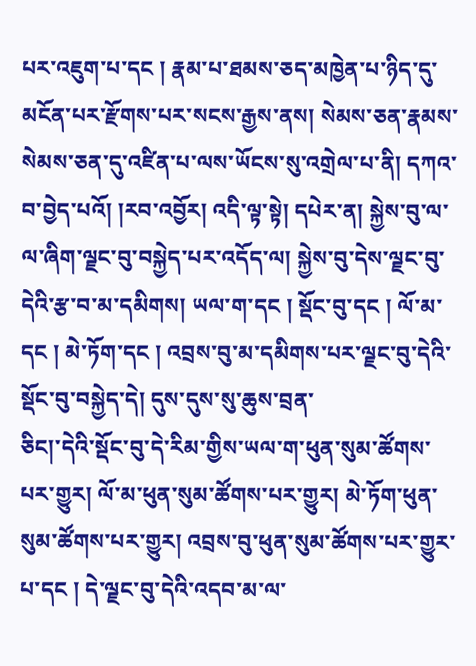པར་འཇུག་པ་དང ། རྣམ་པ་ཐམས་ཅད་མཁྱེན་པ་ཉིད་དུ་མངོན་པར་རྫོགས་པར་སངས་རྒྱས་ནས། སེམས་ཅན་རྣམས་སེམས་ཅན་དུ་འཛིན་པ་ལས་ཡོངས་སུ་འགྲེལ་པ་ནི། དཀའ་བ་བྱེད་པའོ། །རབ་འབྱོར། འདི་ལྟ་སྟེ། དཔེར་ན། སྐྱེས་བུ་ལ་ལ་ཞིག་ལྗང་བུ་བསྐྱེད་པར་འདོད་ལ། སྐྱེས་བུ་དེས་ལྗང་བུ་དེའི་རྩ་བ་མ་དམིགས། ཡལ་ག་དང ། སྡོང་བུ་དང ། ལོ་མ་དང ། མེ་ཏོག་དང ། འབྲས་བུ་མ་དམིགས་པར་ལྗང་བུ་དེའི་སྡོང་བུ་བསྐྱེད་དེ། དུས་དུས་སུ་ཆུས་བྲན་
ཅིང།་དེའི་སྡོང་བུ་དེ་རིམ་གྱིས་ཡལ་ག་ཕུན་སུམ་ཚོགས་པར་གྱུར། ལོ་མ་ཕུན་སུམ་ཚོགས་པར་གྱུར། མེ་ཏོག་ཕུན་སུམ་ཚོགས་པར་གྱུར། འབྲས་བུ་ཕུན་སུམ་ཚོགས་པར་གྱུར་པ་དང ། དེ་ལྗང་བུ་དེའི་འདབ་མ་ལ་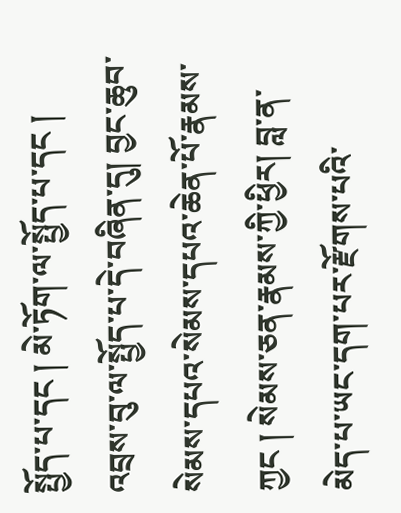སྤྱོད་པ་དང ། མེ་ཏོག་ལ་སྤྱོད་པ་དང ། འབྲས་བུ་ལ་སྤྱོད་པ་དེ་བཞིན་དུ། བྱང་ཆུབ་སེམས་དཔའ་སེམས་དཔའ་ཆེན་པོ་རྣམས་ཀྱང ། སེམས་ཅན་རྣམས་ཀྱི་ཕྱིར། བླ་ན་མེད་པ་ཡང་དག་པར་རྫོགས་པའི་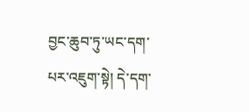བྱང་ཆུབ་ཏུ་ཡང་དག་པར་འཇུག་སྟེ། དེ་དག་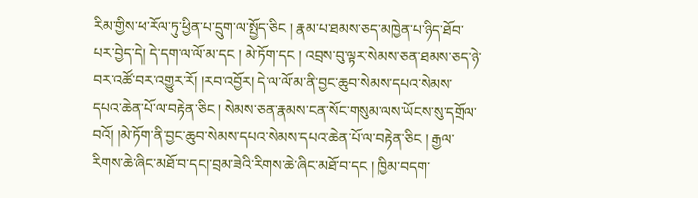རིམ་གྱིས་ཕ་རོལ་ཏུ་ཕྱིན་པ་དྲུག་ལ་སྤྱོད་ཅིང ། རྣམ་པ་ཐམས་ཅད་མཁྱེན་པ་ཉིད་ཐོབ་པར་བྱེད་དེ། དེ་དག་ལ་ལོ་མ་དང ། མེ་ཏོག་དང ། འབྲས་བུ་ལྟར་སེམས་ཅན་ཐམས་ཅད་ཉེ་བར་འཚོ་བར་འགྱུར་རོ། །རབ་འབྱོར། དེ་ལ་ལོ་མ་ནི་བྱང་ཆུབ་སེམས་དཔའ་སེམས་དཔའ་ཆེན་པོ་ལ་བརྟེན་ཅིང ། སེམས་ཅན་རྣམས་ངན་སོང་གསུམ་ལས་ཡོངས་སུ་དགྲོལ་བའོ། །མེ་ཏོག་ནི་བྱང་ཆུབ་སེམས་དཔའ་སེམས་དཔའ་ཆེན་པོ་ལ་བརྟེན་ཅིང ། རྒྱལ་རིགས་ཆེ་ཞིང་མཐོ་བ་དང།་བྲམ་ཟེའི་རིགས་ཆེ་ཞིང་མཐོ་བ་དང ། ཁྱིམ་བདག་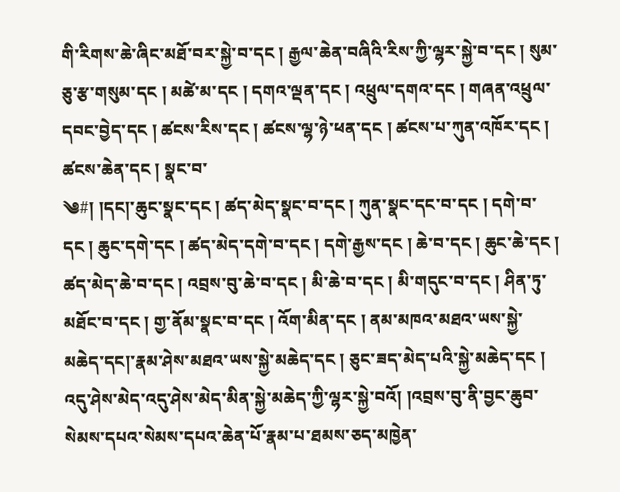གི་རིགས་ཆེ་ཞིང་མཐོ་བར་སྐྱེ་བ་དང ། རྒྱལ་ཆེན་བཞིའི་རིས་ཀྱི་ལྷར་སྐྱེ་བ་དང ། སུམ་ཅུ་རྩ་གསུམ་དང ། མཚེ་མ་དང ། དགའ་ལྡན་དང ། འཕྲུལ་དགའ་དང ། གཞན་འཕྲུལ་དབང་བྱེད་དང ། ཚངས་རིས་དང ། ཚངས་ལྷ་ཉེ་ཕན་དང ། ཚངས་པ་ཀུན་འཁོར་དང ། ཚངས་ཆེན་དང ། སྣང་བ་
༄#། །དང།་ཆུང་སྣང་དང ། ཚད་མེད་སྣང་བ་དང ། ཀུན་སྣང་དང་བ་དང ། དགེ་བ་དང ། ཆུང་དགེ་དང ། ཚད་མེད་དགེ་བ་དང ། དགེ་རྒྱས་དང ། ཆེ་བ་དང ། ཆུང་ཆེ་དང ། ཚད་མེད་ཆེ་བ་དང ། འབྲས་བུ་ཆེ་བ་དང ། མི་ཆེ་བ་དང ། མི་གདུང་བ་དང ། ཤིན་ཏུ་མཐོང་བ་དང ། གྱ་ནོམ་སྣང་བ་དང ། འོག་མིན་དང ། ནམ་མཁའ་མཐའ་ཡས་སྐྱེ་མཆེད་དང།་རྣམ་ཤེས་མཐའ་ཡས་སྐྱེ་མཆེད་དང ། ཅུང་ཟད་མེད་པའི་སྐྱེ་མཆེད་དང ། འདུ་ཤེས་མེད་འདུ་ཤེས་མེད་མིན་སྐྱེ་མཆེད་ཀྱི་ལྷར་སྐྱེ་བའོ། །འབྲས་བུ་ནི་བྱང་ཆུབ་སེམས་དཔའ་སེམས་དཔའ་ཆེན་པོ་རྣམ་པ་ཐམས་ཅད་མཁྱེན་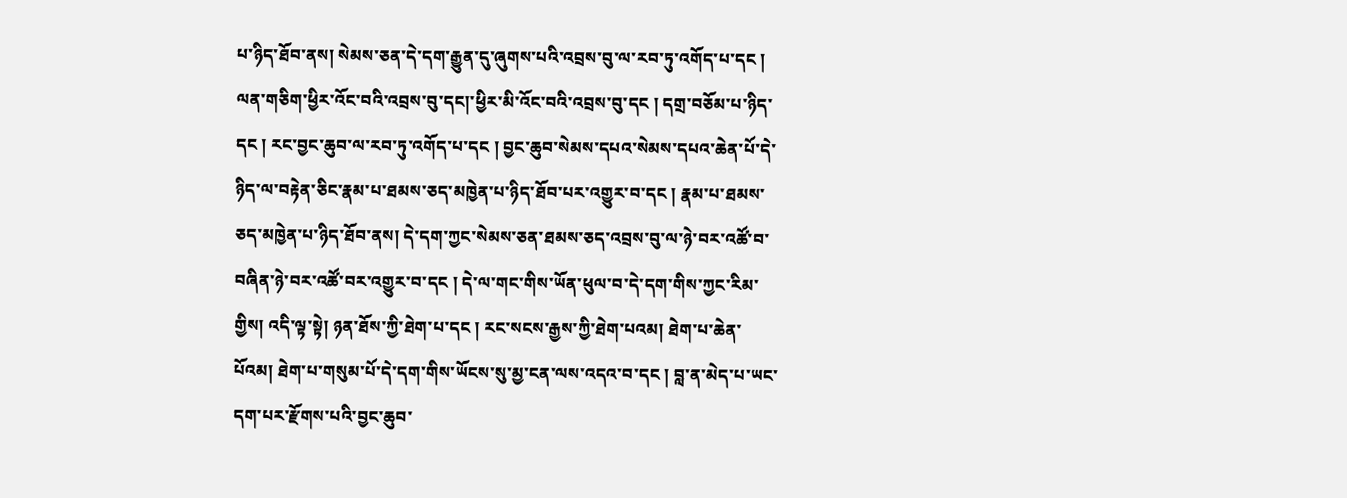པ་ཉིད་ཐོབ་ནས། སེམས་ཅན་དེ་དག་རྒྱུན་དུ་ཞུགས་པའི་འབྲས་བུ་ལ་རབ་ཏུ་འགོད་པ་དང ། ལན་གཅིག་ཕྱིར་འོང་བའི་འབྲས་བུ་དང།་ཕྱིར་མི་འོང་བའི་འབྲས་བུ་དང ། དགྲ་བཅོམ་པ་ཉིད་དང ། རང་བྱང་ཆུབ་ལ་རབ་ཏུ་འགོད་པ་དང ། བྱང་ཆུབ་སེམས་དཔའ་སེམས་དཔའ་ཆེན་པོ་དེ་ཉིད་ལ་བརྟེན་ཅིང་རྣམ་པ་ཐམས་ཅད་མཁྱེན་པ་ཉིད་ཐོབ་པར་འགྱུར་བ་དང ། རྣམ་པ་ཐམས་ཅད་མཁྱེན་པ་ཉིད་ཐོབ་ནས། དེ་དག་ཀྱང་སེམས་ཅན་ཐམས་ཅད་འབྲས་བུ་ལ་ཉེ་བར་འཚོ་བ་བཞིན་ཉེ་བར་འཚོ་བར་འགྱུར་བ་དང ། དེ་ལ་གང་གིས་ཡོན་ཕུལ་བ་དེ་དག་གིས་ཀྱང་རིམ་གྱིས། འདི་ལྟ་སྟེ། ཉན་ཐོས་ཀྱི་ཐེག་པ་དང ། རང་སངས་རྒྱས་ཀྱི་ཐེག་པའམ། ཐེག་པ་ཆེན་
པོའམ། ཐེག་པ་གསུམ་པོ་དེ་དག་གིས་ཡོངས་སུ་མྱ་ངན་ལས་འདའ་བ་དང ། བླ་ན་མེད་པ་ཡང་དག་པར་རྫོགས་པའི་བྱང་ཆུབ་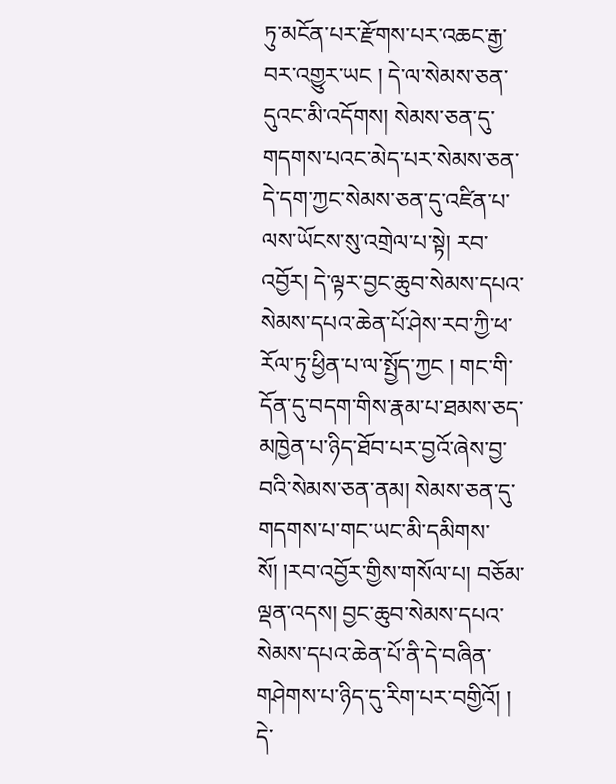ཏུ་མངོན་པར་རྫོགས་པར་འཆང་རྒྱ་བར་འགྱུར་ཡང ། དེ་ལ་སེམས་ཅན་དུའང་མི་འདོགས། སེམས་ཅན་དུ་གདགས་པའང་མེད་པར་སེམས་ཅན་དེ་དག་ཀྱང་སེམས་ཅན་དུ་འཛིན་པ་ལས་ཡོངས་སུ་འགྲེལ་པ་སྟེ། རབ་འབྱོར། དེ་ལྟར་བྱང་ཆུབ་སེམས་དཔའ་སེམས་དཔའ་ཆེན་པོ་ཤེས་རབ་ཀྱི་ཕ་རོལ་ཏུ་ཕྱིན་པ་ལ་སྤྱོད་ཀྱང ། གང་གི་དོན་དུ་བདག་གིས་རྣམ་པ་ཐམས་ཅད་མཁྱེན་པ་ཉིད་ཐོབ་པར་བྱའོ་ཞེས་བྱ་བའི་སེམས་ཅན་ནམ། སེམས་ཅན་དུ་གདགས་པ་གང་ཡང་མི་དམིགས་སོ། །རབ་འབྱོར་གྱིས་གསོལ་པ། བཅོམ་ལྡན་འདས། བྱང་ཆུབ་སེམས་དཔའ་སེམས་དཔའ་ཆེན་པོ་ནི་དེ་བཞིན་གཤེགས་པ་ཉིད་དུ་རིག་པར་བགྱིའོ། ། དེ་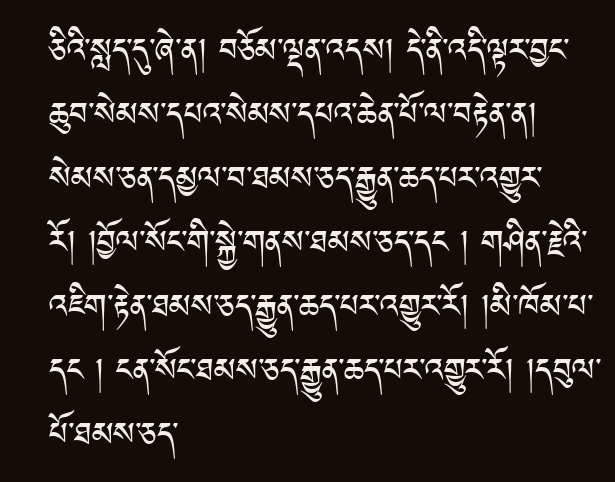ཅིའི་སླད་དུ་ཞེ་ན། བཅོམ་ལྡན་འདས། དེ་ནི་འདི་ལྟར་བྱང་ཆུབ་སེམས་དཔའ་སེམས་དཔའ་ཆེན་པོ་ལ་བརྟེན་ན། སེམས་ཅན་དམྱལ་བ་ཐམས་ཅད་རྒྱུན་ཆད་པར་འགྱུར་རོ། །བྱོལ་སོང་གི་སྐྱེ་གནས་ཐམས་ཅད་དང ། གཤིན་རྗེའི་འཇིག་རྟེན་ཐམས་ཅད་རྒྱུན་ཆད་པར་འགྱུར་རོ། །མི་ཁོམ་པ་དང ། ངན་སོང་ཐམས་ཅད་རྒྱུན་ཆད་པར་འགྱུར་རོ། །དབུལ་པོ་ཐམས་ཅད་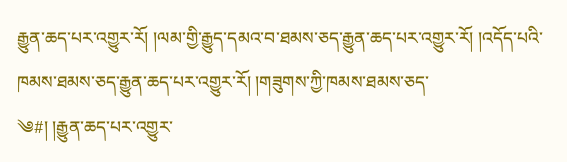རྒྱུན་ཆད་པར་འགྱུར་རོ། །ལམ་གྱི་རྒྱུད་དམའ་བ་ཐམས་ཅད་རྒྱུན་ཆད་པར་འགྱུར་རོ། །འདོད་པའི་ཁམས་ཐམས་ཅད་རྒྱུན་ཆད་པར་འགྱུར་རོ། །གཟུགས་ཀྱི་ཁམས་ཐམས་ཅད་
༄#། །རྒྱུན་ཆད་པར་འགྱུར་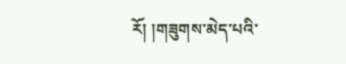རོ། །གཟུགས་མེད་པའི་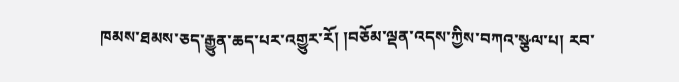ཁམས་ཐམས་ཅད་རྒྱུན་ཆད་པར་འགྱུར་རོ། །བཅོམ་ལྡན་འདས་ཀྱིས་བཀའ་སྩལ་པ། རབ་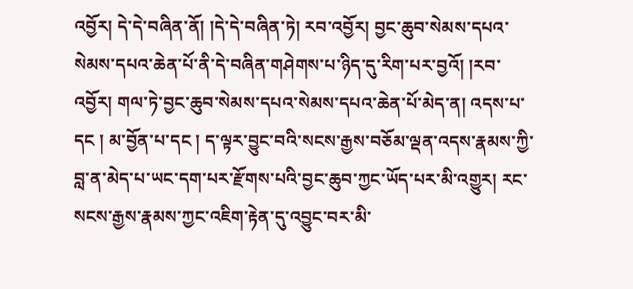འབྱོར། དེ་དེ་བཞིན་ནོ། །དེ་དེ་བཞིན་ཏེ། རབ་འབྱོར། བྱང་ཆུབ་སེམས་དཔའ་སེམས་དཔའ་ཆེན་པོ་ནི་དེ་བཞིན་གཤེགས་པ་ཉིད་དུ་རིག་པར་བྱའོ། །རབ་འབྱོར། གལ་ཏེ་བྱང་ཆུབ་སེམས་དཔའ་སེམས་དཔའ་ཆེན་པོ་མེད་ན། འདས་པ་དང ། མ་བྱོན་པ་དང ། ད་ལྟར་བྱུང་བའི་སངས་རྒྱས་བཅོམ་ལྡན་འདས་རྣམས་ཀྱི་བླ་ན་མེད་པ་ཡང་དག་པར་རྫོགས་པའི་བྱང་ཆུབ་ཀྱང་ཡོད་པར་མི་འགྱུར། རང་སངས་རྒྱས་རྣམས་ཀྱང་འཇིག་རྟེན་དུ་འབྱུང་བར་མི་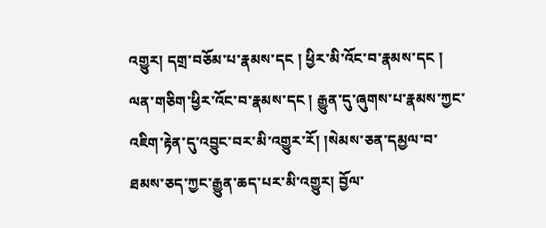འགྱུར། དགྲ་བཅོམ་པ་རྣམས་དང ། ཕྱིར་མི་འོང་བ་རྣམས་དང ། ལན་གཅིག་ཕྱིར་འོང་བ་རྣམས་དང ། རྒྱུན་དུ་ཞུགས་པ་རྣམས་ཀྱང་འཇིག་རྟེན་དུ་འབྱུང་བར་མི་འགྱུར་རོ། །སེམས་ཅན་དམྱལ་བ་ཐམས་ཅད་ཀྱང་རྒྱུན་ཆད་པར་མི་འགྱུར། བྱོལ་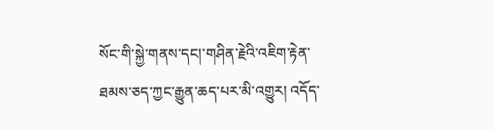སོང་གི་སྐྱེ་གནས་དང།་གཤིན་རྗེའི་འཇིག་རྟེན་ཐམས་ཅད་ཀྱང་རྒྱུན་ཆད་པར་མི་འགྱུར། འདོད་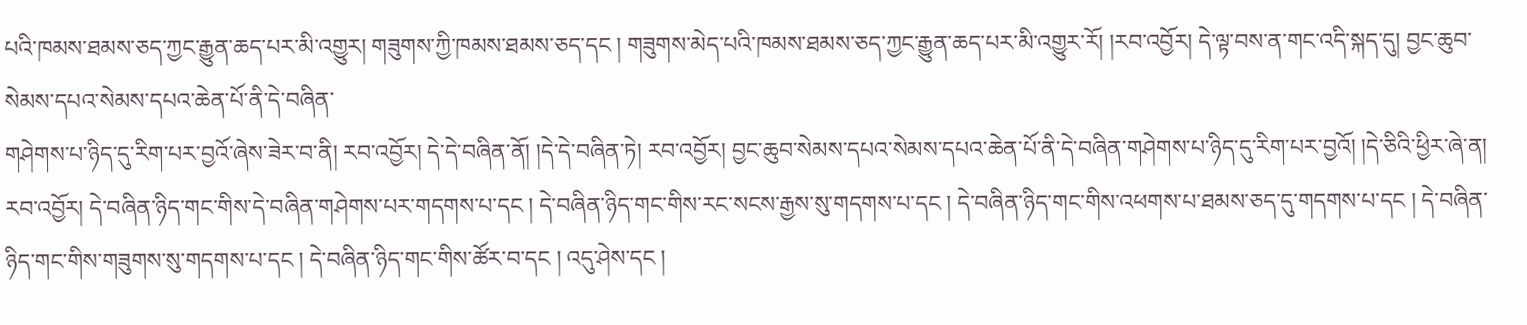པའི་ཁམས་ཐམས་ཅད་ཀྱང་རྒྱུན་ཆད་པར་མི་འགྱུར། གཟུགས་ཀྱི་ཁམས་ཐམས་ཅད་དང ། གཟུགས་མེད་པའི་ཁམས་ཐམས་ཅད་ཀྱང་རྒྱུན་ཆད་པར་མི་འགྱུར་རོ། །རབ་འབྱོར། དེ་ལྟ་བས་ན་གང་འདི་སྐད་དུ། བྱང་ཆུབ་སེམས་དཔའ་སེམས་དཔའ་ཆེན་པོ་ནི་དེ་བཞིན་
གཤེགས་པ་ཉིད་དུ་རིག་པར་བྱའོ་ཞེས་ཟེར་བ་ནི། རབ་འབྱོར། དེ་དེ་བཞིན་ནོ། །དེ་དེ་བཞིན་ཏེ། རབ་འབྱོར། བྱང་ཆུབ་སེམས་དཔའ་སེམས་དཔའ་ཆེན་པོ་ནི་དེ་བཞིན་གཤེགས་པ་ཉིད་དུ་རིག་པར་བྱའོ། །དེ་ཅིའི་ཕྱིར་ཞེ་ན། རབ་འབྱོར། དེ་བཞིན་ཉིད་གང་གིས་དེ་བཞིན་གཤེགས་པར་གདགས་པ་དང ། དེ་བཞིན་ཉིད་གང་གིས་རང་སངས་རྒྱས་སུ་གདགས་པ་དང ། དེ་བཞིན་ཉིད་གང་གིས་འཕགས་པ་ཐམས་ཅད་དུ་གདགས་པ་དང ། དེ་བཞིན་ཉིད་གང་གིས་གཟུགས་སུ་གདགས་པ་དང ། དེ་བཞིན་ཉིད་གང་གིས་ཚོར་བ་དང ། འདུ་ཤེས་དང །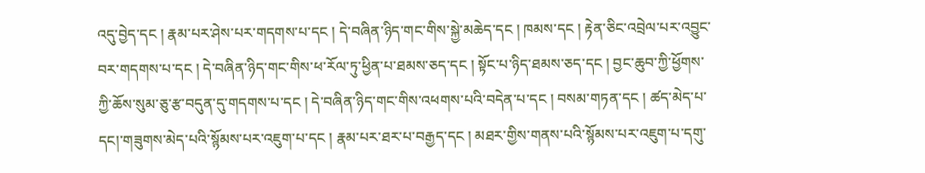འདུ་བྱེད་དང ། རྣམ་པར་ཤེས་པར་གདགས་པ་དང ། དེ་བཞིན་ཉིད་གང་གིས་སྐྱེ་མཆེད་དང ། ཁམས་དང ། རྟེན་ཅིང་འབྲེལ་པར་འབྱུང་བར་གདགས་པ་དང ། དེ་བཞིན་ཉིད་གང་གིས་ཕ་རོལ་ཏུ་ཕྱིན་པ་ཐམས་ཅད་དང ། སྟོང་པ་ཉིད་ཐམས་ཅད་དང ། བྱང་ཆུབ་ཀྱི་ཕྱོགས་ཀྱི་ཆོས་སུམ་ཅུ་རྩ་བདུན་དུ་གདགས་པ་དང ། དེ་བཞིན་ཉིད་གང་གིས་འཕགས་པའི་བདེན་པ་དང ། བསམ་གཏན་དང ། ཚད་མེད་པ་དང།་གཟུགས་མེད་པའི་སྙོམས་པར་འཇུག་པ་དང ། རྣམ་པར་ཐར་པ་བརྒྱད་དང ། མཐར་གྱིས་གནས་པའི་སྙོམས་པར་འཇུག་པ་དགུ་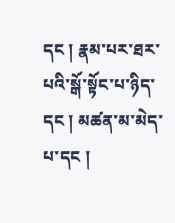དང ། རྣམ་པར་ཐར་པའི་སྒོ་སྟོང་པ་ཉིད་དང ། མཚན་མ་མེད་པ་དང །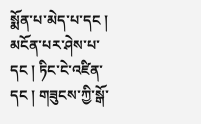སྨོན་པ་མེད་པ་དང ། མངོན་པར་ཤེས་པ་དང ། ཏིང་ངེ་འཛིན་དང ། གཟུངས་ཀྱི་སྒོ་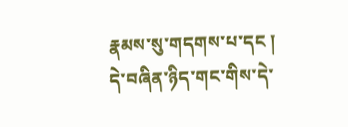རྣམས་སུ་གདགས་པ་དང ། དེ་བཞིན་ཉིད་གང་གིས་དེ་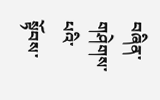བཞིན་གཤེགས་པའི་སྟོབས་